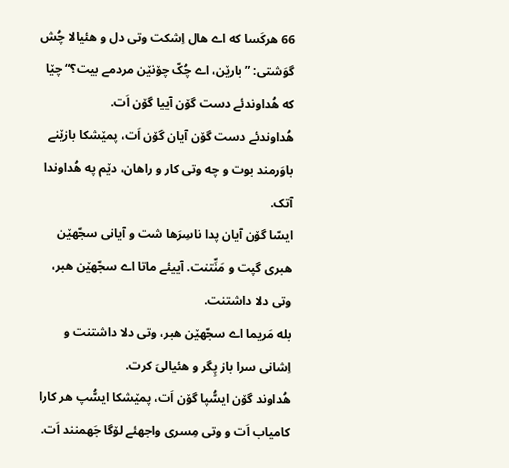66 هرکَسا که اے هال اِشکت وتی دل و هئیالا چُش گوَشتی: ”بارێن، اے چُکّ چۆنێن مردمے بیت؟“ چێا که هُداوندئے دست گۆن آییا گۆن اَت.
هُداوندئے دست گۆن آیان گۆن اَت، پمێشکا بازێنے باوَرمند بوت و چه وتی کار و راهان، دێم په هُداوندا آتک.
ایسّا گۆن آیان پدا ناسِرَها شت و آیانی سجّهێن هبری گپت و مَنِّتنت. آییئے ماتا اے سجّهێن هبر، وتی دلا داشتنت.
بله مَریما اے سجّهێن هبر، وتی دلا داشتنت و اِشانی سرا باز پِگر و هئیالیَ کرت.
هُداوند گۆن ایسُّپا گۆن اَت، پمێشکا ایسُّپ هر کارا کامیاب اَت و وتی مِسری واجهئے لۆگا جَهمنند اَت.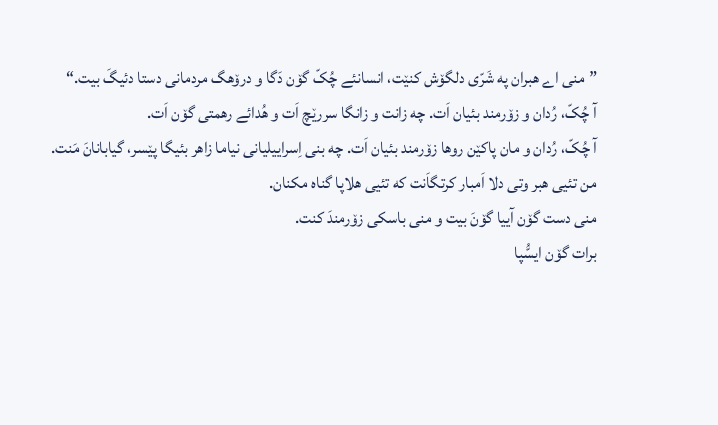”منی اے هبران په شَرّی دلگۆش کنێت، انسانئے چُکّ گۆن دَگا و درۆهگ مردمانی دستا دئیگَ بیت.“
آ چُکّ، رُدان و زۆرمند بئیان اَت. چه زانت و زانگا سررێچ اَت و هُدائے رهمتی گۆن اَت.
آ چُکّ، رُدان و مان پاکێن روها زۆرمند بئیان اَت. چه بنی اِسراییلیانی نیاما زاهر بئیگا پێسر، گیابانانَ مَنت.
من تئیی هبر وتی دلا اَمبار کرتگاَنت که تئیی هلاپا گناه مکنان.
منی دست گۆن آییا گۆنَ بیت و منی باسکی زۆرمندَ کنت.
برات گۆن ایسُّپا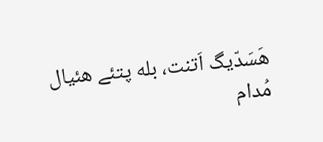هَسَدّیگ اَتنت، بله پتئے هئیال مُدام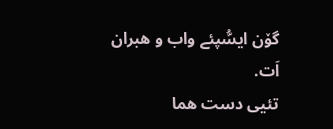گۆن ایسُّپئے واب و هبران اَت.
تئیی دست هما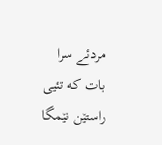مردئے سرا بات که تئیی راستێن نێمگا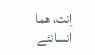اِنت، هما انسانئے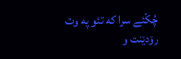چُکّئے سرا که تئو په وت رۆدێنت و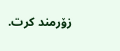زۆرمند کرت.